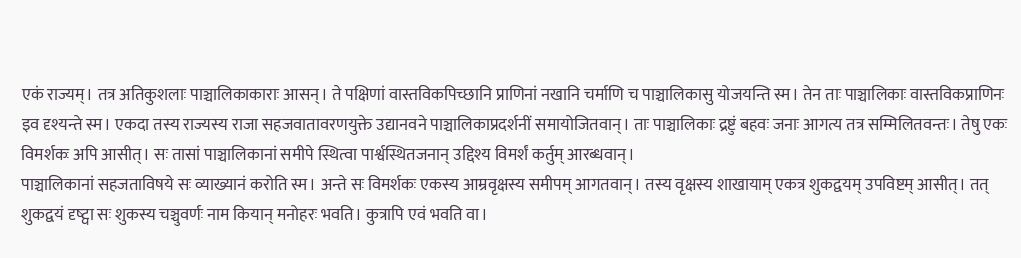एकं राज्यम्। तत्र अतिकुशलाः पाञ्चालिकाकाराः आसन्। ते पक्षिणां वास्तविकपिच्छानि प्राणिनां नखानि चर्माणि च पाञ्चालिकासु योजयन्ति स्म। तेन ताः पाञ्चालिकाः वास्तविकप्राणिनः इव दृश्यन्ते स्म। एकदा तस्य राज्यस्य राजा सहजवातावरणयुक्ते उद्यानवने पाञ्चालिकाप्रदर्शनीं समायोजितवान्। ताः पाञ्चालिकाः द्रष्टुं बहवः जनाः आगत्य तत्र सम्मिलितवन्तः। तेषु एकः विमर्शकः अपि आसीत्। सः तासां पाञ्चालिकानां समीपे स्थित्वा पार्श्वस्थितजनान् उद्दिश्य विमर्शं कर्तुम् आरब्धवान्।
पाञ्चालिकानां सहजताविषये सः व्याख्यानं करोति स्म। अन्ते सः विमर्शकः एकस्य आम्रवृक्षस्य समीपम् आगतवान्। तस्य वृक्षस्य शाखायाम् एकत्र शुकद्वयम् उपविष्टम् आसीत्। तत् शुकद्वयं दृष्ट्वा सः शुकस्य चञ्चुवर्णः नाम कियान् मनोहरः भवति। कुत्रापि एवं भवति वा।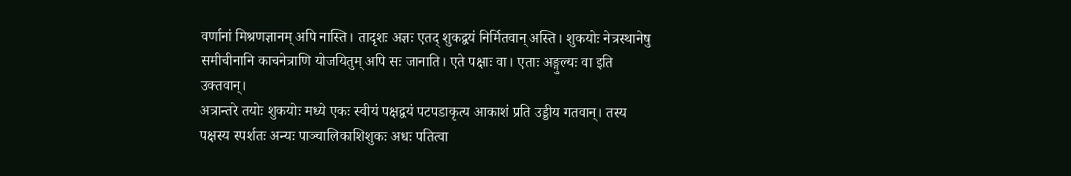वर्णानां मिश्रणज्ञानम् अपि नास्ति। तादृशः अज्ञः एतद् शुकद्वयं निर्मितवान् अस्ति। शुकयोः नेत्रस्थानेषु समीचीनानि काचनेत्राणि योजयितुम् अपि सः जानाति। एते पक्षाः वा। एताः अङ्गुल्यः वा इति उक्तवान्।
अत्रान्तरे तयोः शुकयोः मध्ये एकः स्वीयं पक्षद्वयं पटपडाकृत्य आकाशं प्रति उड्डीय गतवान्। तस्य पक्षस्य स्पर्शतः अन्यः पाञ्चालिकाशिशुकः अधः पतित्वा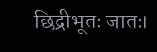छिद्रीभूतः जातः।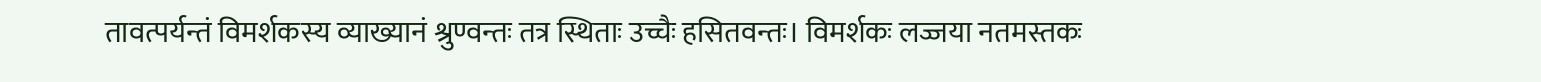तावत्पर्यन्तं विमर्शकस्य व्याख्यानं श्रुण्वन्तः तत्र स्थिताः उच्चैः हसितवन्तः। विमर्शकः लज्जया नतमस्तकः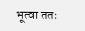भूत्वा ततः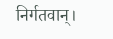निर्गतवान्।